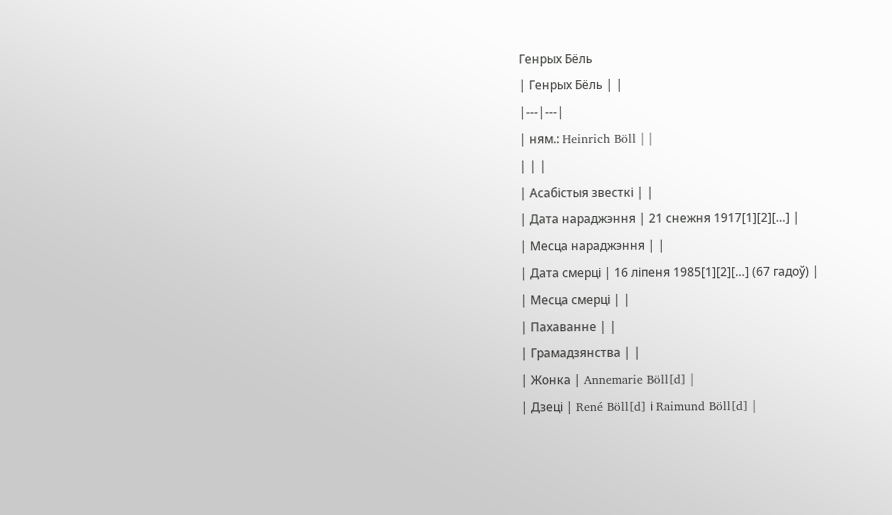Генрых Бёль
| Генрых Бёль | |
|---|---|
| ням.: Heinrich Böll | |
| | |
| Асабістыя звесткі | |
| Дата нараджэння | 21 снежня 1917[1][2][…] |
| Месца нараджэння | |
| Дата смерці | 16 ліпеня 1985[1][2][…] (67 гадоў) |
| Месца смерці | |
| Пахаванне | |
| Грамадзянства | |
| Жонка | Annemarie Böll[d] |
| Дзеці | René Böll[d] і Raimund Böll[d] |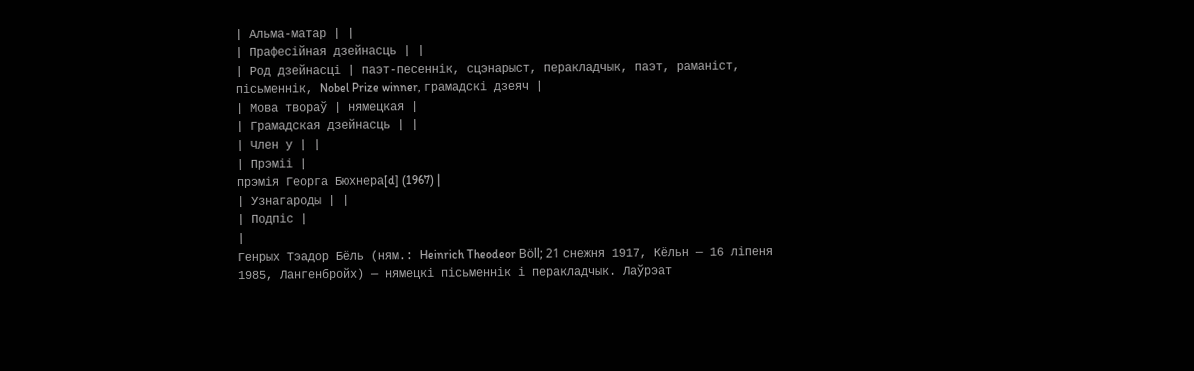| Альма-матар | |
| Прафесійная дзейнасць | |
| Род дзейнасці | паэт-песеннік, сцэнарыст, перакладчык, паэт, раманіст, пісьменнік, Nobel Prize winner, грамадскі дзеяч |
| Мова твораў | нямецкая |
| Грамадская дзейнасць | |
| Член у | |
| Прэміі |
прэмія Георга Бюхнера[d] (1967) |
| Узнагароды | |
| Подпіс |
|
Генрых Тэадор Бёль (ням.: Heinrich Theodeor Böll; 21 снежня 1917, Кёльн — 16 ліпеня 1985, Лангенбройх) — нямецкі пісьменнік і перакладчык. Лаўрэат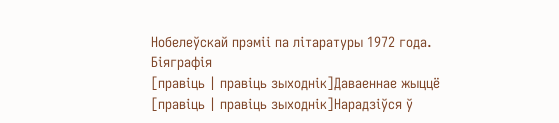Нобелеўскай прэміі па літаратуры 1972 года.
Біяграфія
[правіць | правіць зыходнік]Даваеннае жыццё
[правіць | правіць зыходнік]Нарадзіўся ў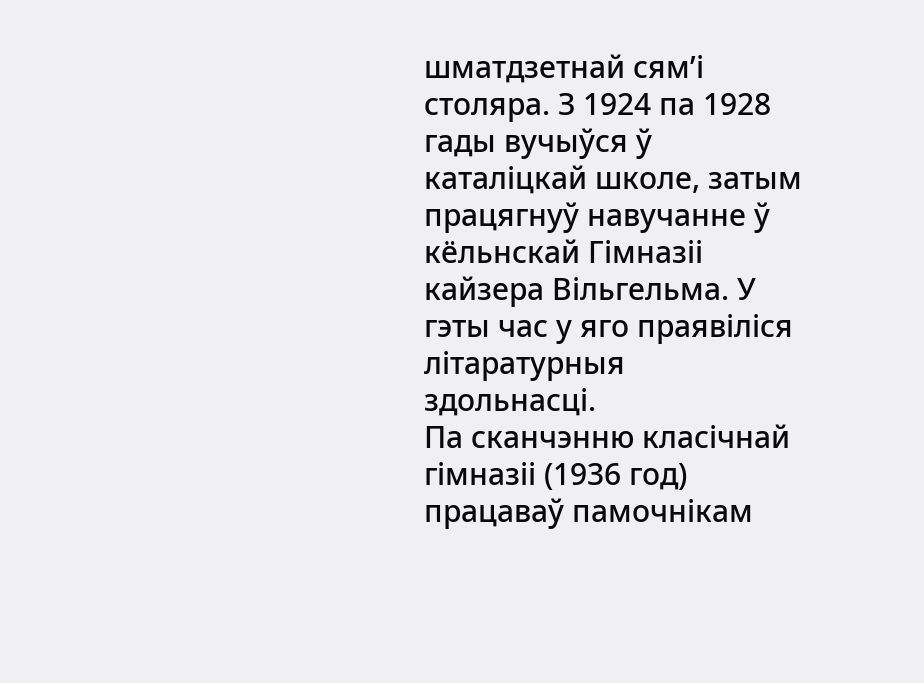шматдзетнай сям’і столяра. З 1924 па 1928 гады вучыўся ў каталіцкай школе, затым працягнуў навучанне ў кёльнскай Гімназіі кайзера Вільгельма. У гэты час у яго праявіліся літаратурныя здольнасці.
Па сканчэнню класічнай гімназіі (1936 год) працаваў памочнікам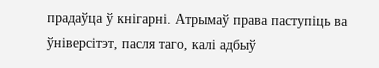прадаўца ў кнігарні. Атрымаў права паступіць ва ўніверсітэт, пасля таго, калі адбыў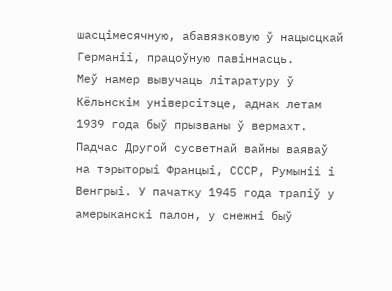шасцімесячную, абавязковую ў нацысцкай Германіі, працоўную павіннасць.
Меў намер вывучаць літаратуру ў Кёльнскім універсітэце, аднак летам 1939 года быў прызваны ў вермахт.
Падчас Другой сусветнай вайны ваяваў на тэрыторыі Францыі, СССР, Румыніі і Венгрыі. У пачатку 1945 года трапіў у амерыканскі палон, у снежні быў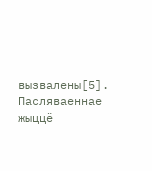вызвалены[5].
Пасляваеннае жыццё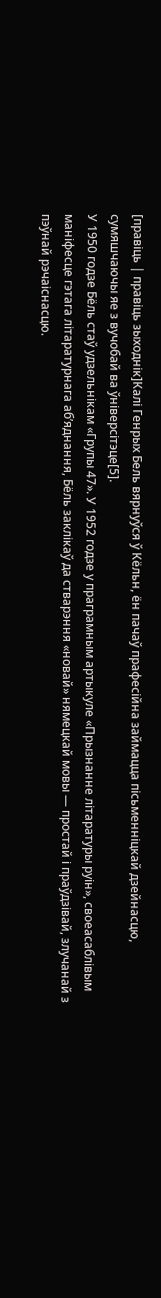[правіць | правіць зыходнік]Калі Генрых Бель вярнуўся ў Кёльн, ён пачаў прафесійна займацца пісьменніцкай дзейнасцю, сумяшчаючы яе з вучобай ва ўніверсітэце[5].
У 1950 годзе Бёль стаў удзельнікам «Групы 47». У 1952 годзе у праграмным артыкуле «Прызнанне літаратуры руін», своеасаблівым маніфесце гэтага літаратурнага аб’яднання, Бёль заклікаў да стварэння «новай» нямецкай мовы — простай і праўдзівай, злучанай з пэўнай рэчаіснасцю.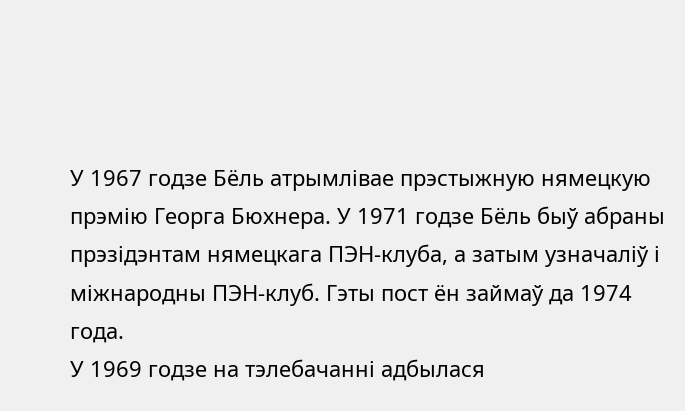У 1967 годзе Бёль атрымлівае прэстыжную нямецкую прэмію Георга Бюхнера. У 1971 годзе Бёль быў абраны прэзідэнтам нямецкага ПЭН-клуба, а затым узначаліў і міжнародны ПЭН-клуб. Гэты пост ён займаў да 1974 года.
У 1969 годзе на тэлебачанні адбылася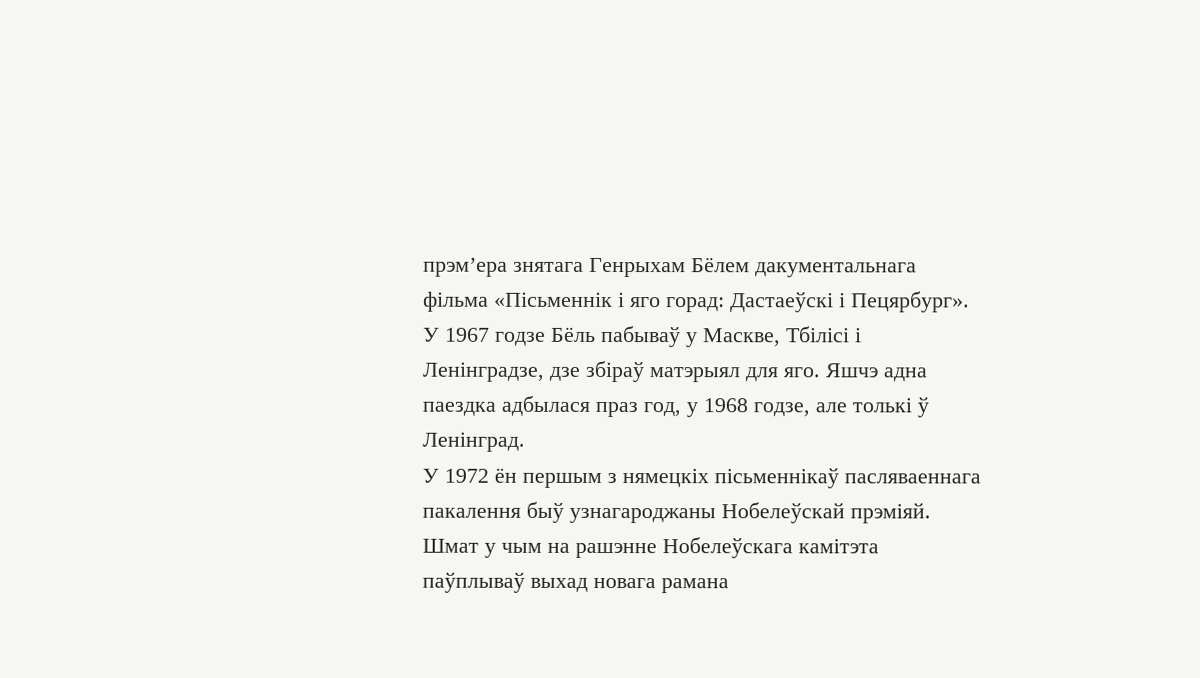прэм’ера знятага Генрыхам Бёлем дакументальнага фільма «Пісьменнік і яго горад: Дастаеўскі і Пецярбург». У 1967 годзе Бёль пабываў у Маскве, Тбілісі і Ленінградзе, дзе збіраў матэрыял для яго. Яшчэ адна паездка адбылася праз год, у 1968 годзе, але толькі ў Ленінград.
У 1972 ён першым з нямецкіх пісьменнікаў пасляваеннага пакалення быў узнагароджаны Нобелеўскай прэміяй. Шмат у чым на рашэнне Нобелеўскага камітэта паўплываў выхад новага рамана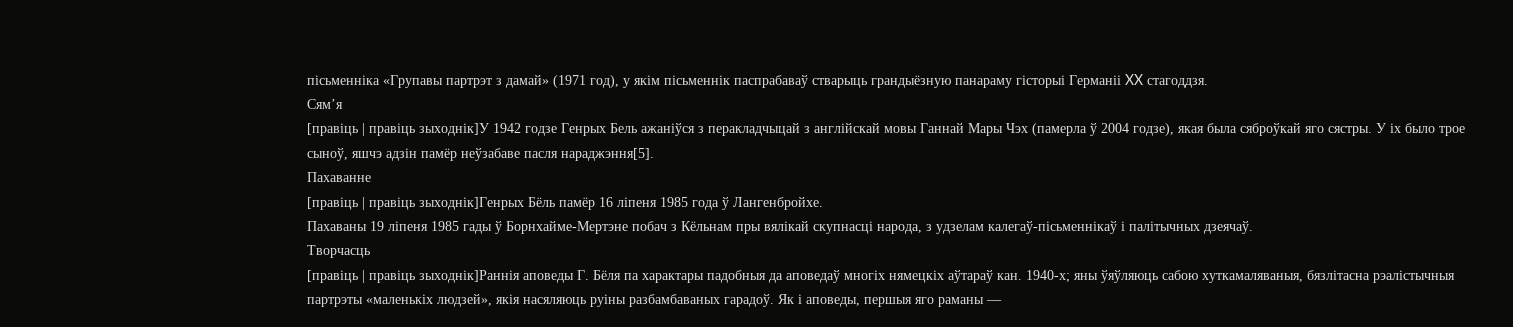пісьменніка «Групавы партрэт з дамай» (1971 год), у якім пісьменнік паспрабаваў стварыць грандыёзную панараму гісторыі Германіі XX стагоддзя.
Сям’я
[правіць | правіць зыходнік]У 1942 годзе Генрых Бель ажаніўся з перакладчыцай з англійскай мовы Ганнай Мары Чэх (памерла ў 2004 годзе), якая была сяброўкай яго сястры. У іх было трое сыноў, яшчэ адзін памёр неўзабаве пасля нараджэння[5].
Пахаванне
[правіць | правіць зыходнік]Генрых Бёль памёр 16 ліпеня 1985 года ў Лангенбройхе.
Пахаваны 19 ліпеня 1985 гады ў Борнхайме-Мертэне побач з Кёльнам пры вялікай скупнасці народа, з удзелам калегаў-пісьменнікаў і палітычных дзеячаў.
Творчасць
[правіць | правіць зыходнік]Раннія аповеды Г. Бёля па характары падобныя да аповедаў многіх нямецкіх аўтараў кан. 1940-х; яны ўяўляюць сабою хуткамаляваныя, бязлітасна рэалістычныя партрэты «маленькіх людзей», якія насяляюць руіны разбамбаваных гарадоў. Як і аповеды, першыя яго раманы —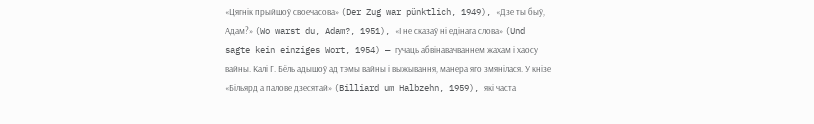«Цягнік прыйшоў своечасова» (Der Zug war pünktlich, 1949), «Дзе ты быў, Адам?» (Wo warst du, Adam?, 1951), «І не сказаў ні едінага слова» (Und sagte kein einziges Wort, 1954) — гучаць абвінавачваннем жахам і хаосу вайны. Калі Г. Бёль адышоў ад тэмы вайны і выжывання, манера яго змянілася. У кнізе «Більярд а палове дзесятай» (Billiard um Halbzehn, 1959), які часта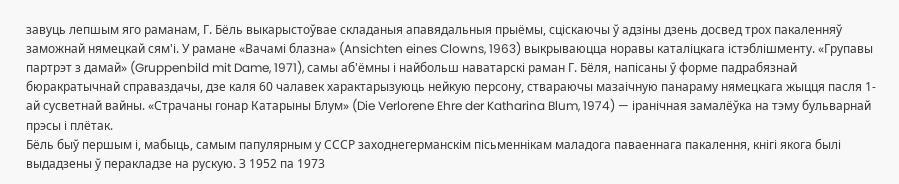завуць лепшым яго раманам, Г. Бёль выкарыстоўвае складаныя апавядальныя прыёмы, сціскаючы ў адзіны дзень досвед трох пакаленняў заможнай нямецкай сям'і. У рамане «Вачамі блазна» (Ansichten eines Clowns, 1963) выкрываюцца норавы каталіцкага істэблішменту. «Групавы партрэт з дамай» (Gruppenbild mit Dame, 1971), самы аб'ёмны і найбольш наватарскі раман Г. Бёля, напісаны ў форме падрабязнай бюракратычнай справаздачы, дзе каля 60 чалавек характарызуюць нейкую персону, ствараючы мазаічную панараму нямецкага жыцця пасля 1-ай сусветнай вайны. «Страчаны гонар Катарыны Блум» (Die Verlorene Ehre der Katharina Blum, 1974) — іранічная замалёўка на тэму бульварнай прэсы і плётак.
Бёль быў першым і, мабыць, самым папулярным у СССР заходнегерманскім пісьменнікам маладога паваеннага пакалення, кнігі якога былі выдадзены ў перакладзе на рускую. З 1952 па 1973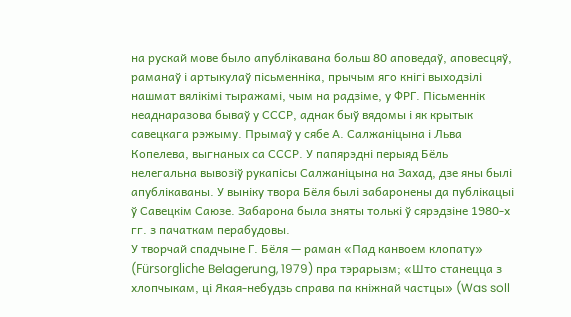на рускай мове было апублікавана больш 80 аповедаў, аповесцяў, раманаў і артыкулаў пісьменніка, прычым яго кнігі выходзілі нашмат вялікімі тыражамі, чым на радзіме, у ФРГ. Пісьменнік неаднаразова бываў у СССР, аднак быў вядомы і як крытык савецкага рэжыму. Прымаў у сябе А. Салжаніцына і Льва Копелева, выгнаных са СССР. У папярэдні перыяд Бёль нелегальна вывозіў рукапісы Салжаніцына на Захад, дзе яны былі апублікаваны. У выніку твора Бёля былі забаронены да публікацыі ў Савецкім Саюзе. Забарона была зняты толькі ў сярэдзіне 1980-х гг. з пачаткам перабудовы.
У творчай спадчыне Г. Бёля — раман «Пад канвоем клопату» (Fürsorgliche Belagerung, 1979) пра тэрарызм; «Што станецца з хлопчыкам, ці Якая-небудзь справа па кніжнай частцы» (Was soll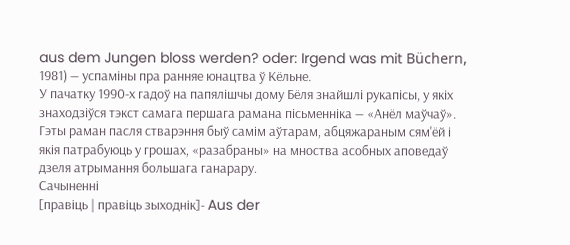aus dem Jungen bloss werden? oder: Irgend was mit Büchern, 1981) — успаміны пра ранняе юнацтва ў Кёльне.
У пачатку 1990-х гадоў на папялішчы дому Бёля знайшлі рукапісы, у якіх знаходзіўся тэкст самага першага рамана пісьменніка — «Анёл маўчаў». Гэты раман пасля стварэння быў самім аўтарам, абцяжараным сям'ёй і якія патрабуюць у грошах, «разабраны» на мноства асобных аповедаў дзеля атрымання большага ганарару.
Сачыненні
[правіць | правіць зыходнік]- Aus der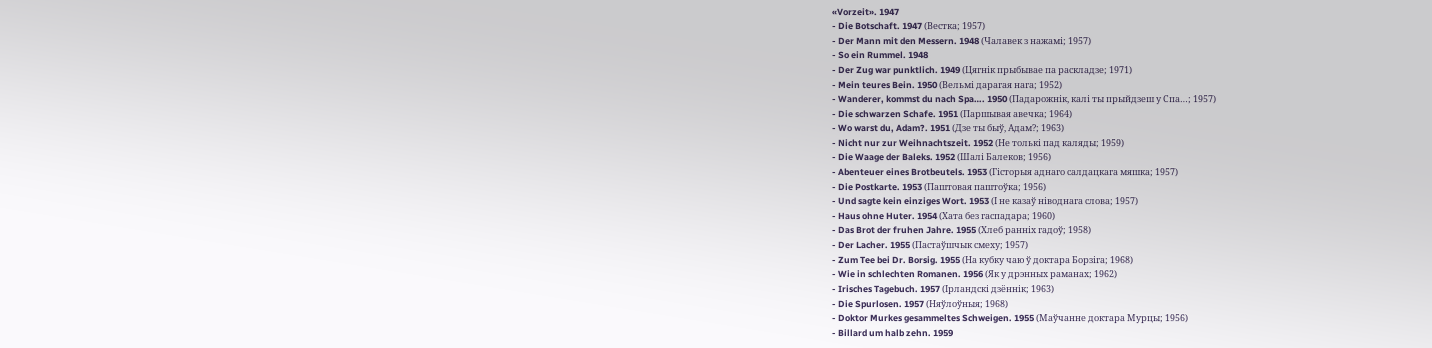«Vorzeit». 1947
- Die Botschaft. 1947 (Вестка; 1957)
- Der Mann mit den Messern. 1948 (Чалавек з нажамі; 1957)
- So ein Rummel. 1948
- Der Zug war punktlich. 1949 (Цягнік прыбывае па раскладзе; 1971)
- Mein teures Bein. 1950 (Вельмі дарагая нага; 1952)
- Wanderer, kommst du nach Spa…. 1950 (Падарожнік, калі ты прыйдзеш у Спа…; 1957)
- Die schwarzen Schafe. 1951 (Паршывая авечка; 1964)
- Wo warst du, Adam?. 1951 (Дзе ты быў, Адам?; 1963)
- Nicht nur zur Weihnachtszeit. 1952 (Не толькі пад каляды; 1959)
- Die Waage der Baleks. 1952 (Шалі Балеков; 1956)
- Abenteuer eines Brotbeutels. 1953 (Гісторыя аднаго салдацкага мяшка; 1957)
- Die Postkarte. 1953 (Паштовая паштоўка; 1956)
- Und sagte kein einziges Wort. 1953 (І не казаў ніводнага слова; 1957)
- Haus ohne Huter. 1954 (Хата без гаспадара; 1960)
- Das Brot der fruhen Jahre. 1955 (Хлеб ранніх гадоў; 1958)
- Der Lacher. 1955 (Пастаўшчык смеху; 1957)
- Zum Tee bei Dr. Borsig. 1955 (На кубку чаю ў доктара Борзіга; 1968)
- Wie in schlechten Romanen. 1956 (Як у дрэнных раманах; 1962)
- Irisches Tagebuch. 1957 (Ірландскі дзённік; 1963)
- Die Spurlosen. 1957 (Няўлоўныя; 1968)
- Doktor Murkes gesammeltes Schweigen. 1955 (Маўчанне доктара Мурцы; 1956)
- Billard um halb zehn. 1959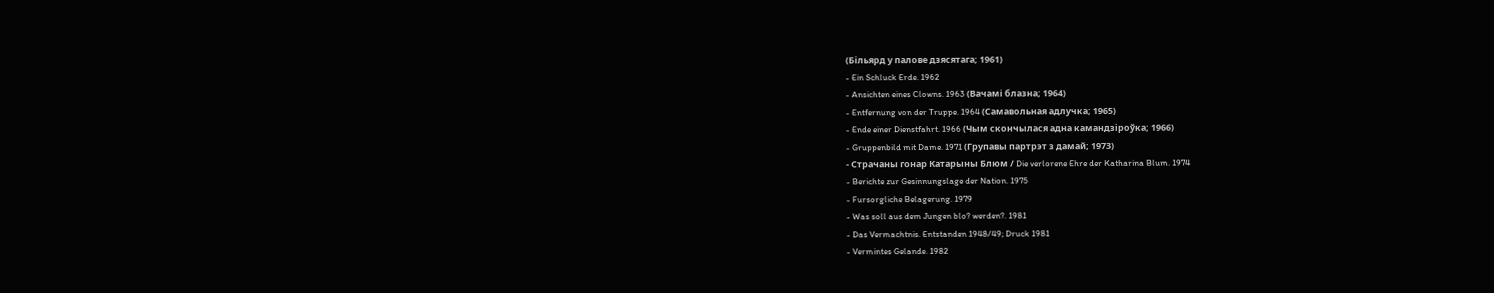(Більярд у палове дзясятага; 1961)
- Ein Schluck Erde. 1962
- Ansichten eines Clowns. 1963 (Вачамі блазна; 1964)
- Entfernung von der Truppe. 1964 (Самавольная адлучка; 1965)
- Ende einer Dienstfahrt. 1966 (Чым скончылася адна камандзіроўка; 1966)
- Gruppenbild mit Dame. 1971 (Групавы партрэт з дамай; 1973)
- Страчаны гонар Катарыны Блюм / Die verlorene Ehre der Katharina Blum. 1974
- Berichte zur Gesinnungslage der Nation. 1975
- Fursorgliche Belagerung. 1979
- Was soll aus dem Jungen blo? werden?. 1981
- Das Vermachtnis. Entstanden 1948/49; Druck 1981
- Vermintes Gelande. 1982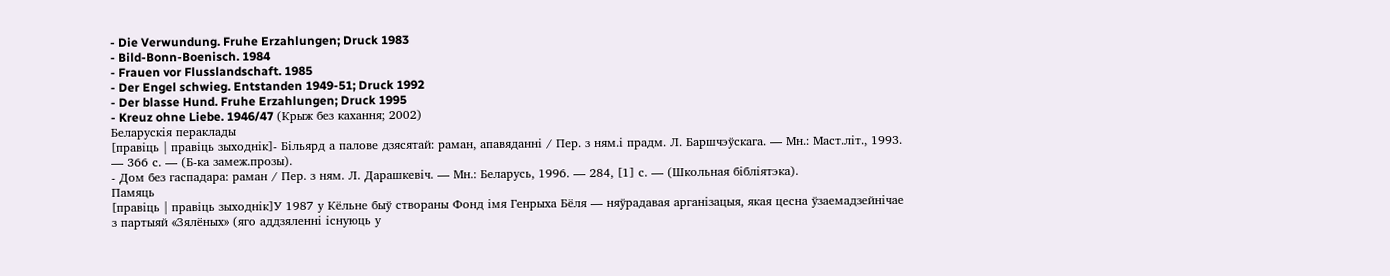- Die Verwundung. Fruhe Erzahlungen; Druck 1983
- Bild-Bonn-Boenisch. 1984
- Frauen vor Flusslandschaft. 1985
- Der Engel schwieg. Entstanden 1949-51; Druck 1992
- Der blasse Hund. Fruhe Erzahlungen; Druck 1995
- Kreuz ohne Liebe. 1946/47 (Крыж без кахання; 2002)
Беларускія пераклады
[правіць | правіць зыходнік]- Більярд а палове дзясятай: раман, апавяданні / Пер. з ням.і прадм. Л. Баршчэўскага. — Мн.: Маст.літ., 1993. — 366 с. — (Б-ка замеж.прозы).
- Дом без гаспадара: раман / Пер. з ням. Л. Дарашкевіч. — Мн.: Беларусь, 1996. — 284, [1] с. — (Школьная бібліятэка).
Памяць
[правіць | правіць зыходнік]У 1987 у Кёльне быў створаны Фонд імя Генрыха Бёля — няўрадавая арганізацыя, якая цесна ўзаемадзейнічае з партыяй «Зялёных» (яго аддзяленні існуюць у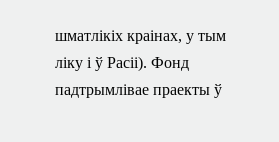шматлікіх краінах, у тым ліку і ў Расіі). Фонд падтрымлівае праекты ў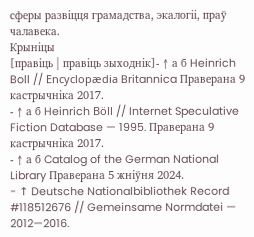сферы развіцця грамадства, экалогіі, праў чалавека.
Крыніцы
[правіць | правіць зыходнік]- ↑ а б Heinrich Boll // Encyclopædia Britannica Праверана 9 кастрычніка 2017.
- ↑ а б Heinrich Böll // Internet Speculative Fiction Database — 1995. Праверана 9 кастрычніка 2017.
- ↑ а б Catalog of the German National Library Праверана 5 жніўня 2024.
- ↑ Deutsche Nationalbibliothek Record #118512676 // Gemeinsame Normdatei — 2012—2016.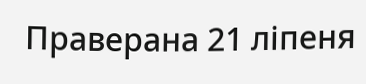Праверана 21 ліпеня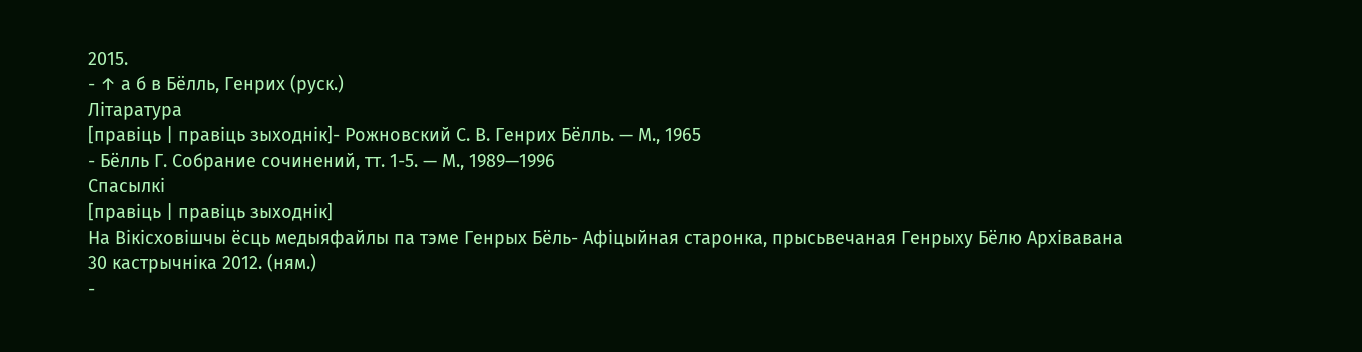2015.
- ↑ а б в Бёлль, Генрих (руск.)
Літаратура
[правіць | правіць зыходнік]- Рожновский С. В. Генрих Бёлль. — М., 1965
- Бёлль Г. Собрание сочинений, тт. 1-5. — М., 1989—1996
Спасылкі
[правіць | правіць зыходнік]
На Вікісховішчы ёсць медыяфайлы па тэме Генрых Бёль- Афіцыйная старонка, прысьвечаная Генрыху Бёлю Архівавана 30 кастрычніка 2012. (ням.)
-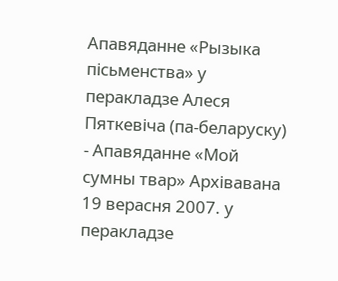Апавяданне «Рызыка пісьменства» у перакладзе Алеся Пяткевіча (па-беларуску)
- Апавяданне «Мой сумны твар» Архівавана 19 верасня 2007. у перакладзе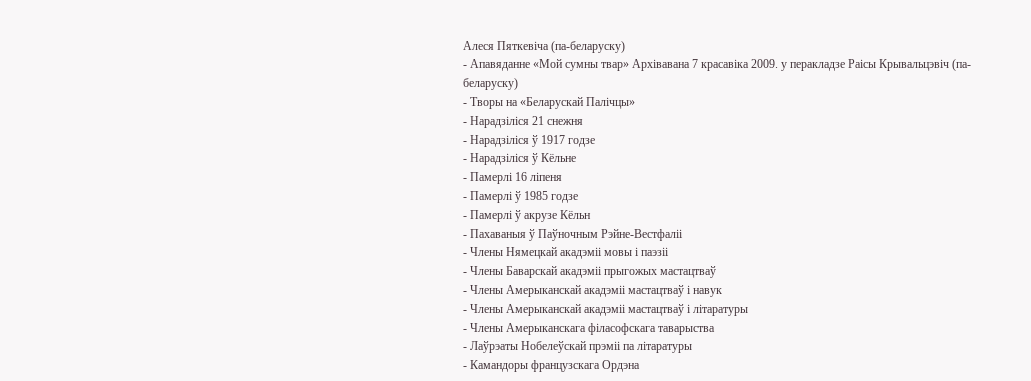Алеся Пяткевіча (па-беларуску)
- Апавяданне «Мой сумны твар» Архівавана 7 красавіка 2009. у перакладзе Раісы Крывальцэвіч (па-беларуску)
- Творы на «Беларускай Палічцы»
- Нарадзіліся 21 снежня
- Нарадзіліся ў 1917 годзе
- Нарадзіліся ў Кёльне
- Памерлі 16 ліпеня
- Памерлі ў 1985 годзе
- Памерлі ў акрузе Кёльн
- Пахаваныя ў Паўночным Рэйне-Вестфаліі
- Члены Нямецкай акадэміі мовы і паэзіі
- Члены Баварскай акадэміі прыгожых мастацтваў
- Члены Амерыканскай акадэміі мастацтваў і навук
- Члены Амерыканскай акадэміі мастацтваў і літаратуры
- Члены Амерыканскага філасофскага таварыства
- Лаўрэаты Нобелеўскай прэміі па літаратуры
- Камандоры французскага Ордэна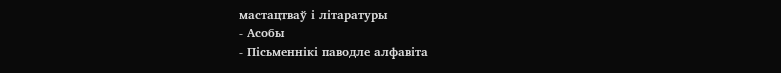мастацтваў і літаратуры
- Асобы
- Пісьменнікі паводле алфавіта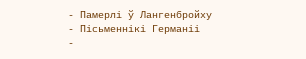- Памерлі ў Лангенбройху
- Пісьменнікі Германіі
-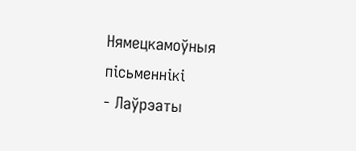Нямецкамоўныя пісьменнікі
- Лаўрэаты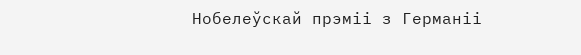Нобелеўскай прэміі з Германіі